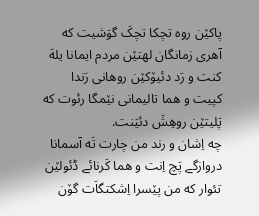پاکێن روه تچکا تچکَ گوَشیت که آهری زمانگان لهتێن مردم ایمانا یلهَ کنت و رَد دئیۆکێن روهانی رَندا کپیت و هما تالیمانی نێمگا رئوت که پَلیتێن روهِشَ دئیَنت.
چه اِشان و رند من چارت تَه آسمانا دروازگے پَچ اِنت و هما کَرنائے ڈئولێن تئوار که من پێسرا اِشکتگاَت گۆن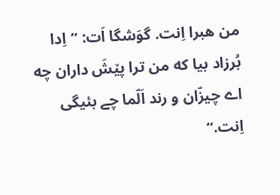من هبرا اِنت. گوَشگا اَت: ”اِدا بُرزاد بیا که من ترا پێشَ داران چه اے چیزّان و رند اَلّما چے بئیگی اِنت.“